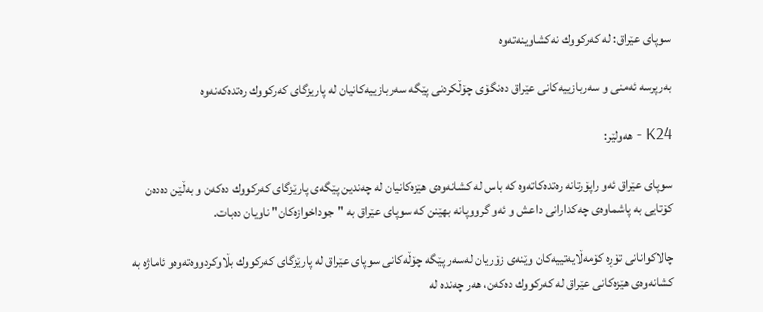سوپای عێراق: له‌ كه‌ركووك نه‌كشاوینه‌ته‌وه‌

به‌رپرسه‌ ئه‌منی و سه‌ربازییه‌كانی عێراق ده‌نگۆی چۆڵكردنی پێگه‌ سه‌ربازییه‌كانیان له‌ پاریزگای كه‌ركووك ره‌تده‌كه‌نه‌وه‌

K24 - هه‌ولێر:

سوپای عێراق ئه‌و راپۆرتانه‌ ره‌تده‌كاته‌وه‌ كه‌ باس له‌ كشانه‌وه‌ی هێزه‌كانیان له‌ چه‌ندین پێگه‌ی پارێزگای كه‌ركووك ده‌كه‌ن و به‌ڵێن ده‌ده‌ن كۆتایی به‌ پاشماوه‌ی چه‌كدارانی داعش و ئه‌و گرووپانه‌ بهێنن كه‌ سوپای عێراق به‌ "جوداخوازه‌كان" ناویان ده‌بات.

چالاكوانانی تۆڕه‌ كۆمه‌ڵایه‌تییه‌كان وێنه‌ی زۆریان له‌سه‌ر پێگه‌ چۆڵه‌كانی سوپای عێراق له‌ پارێزگای كه‌ركووك بڵاوكردووه‌ته‌وه‌و ئاماژه‌ به‌ كشانه‌وه‌ی هێزه‌كانی عێراق له‌ كه‌ركووك ده‌كه‌ن، هه‌ر چه‌نده‌ له‌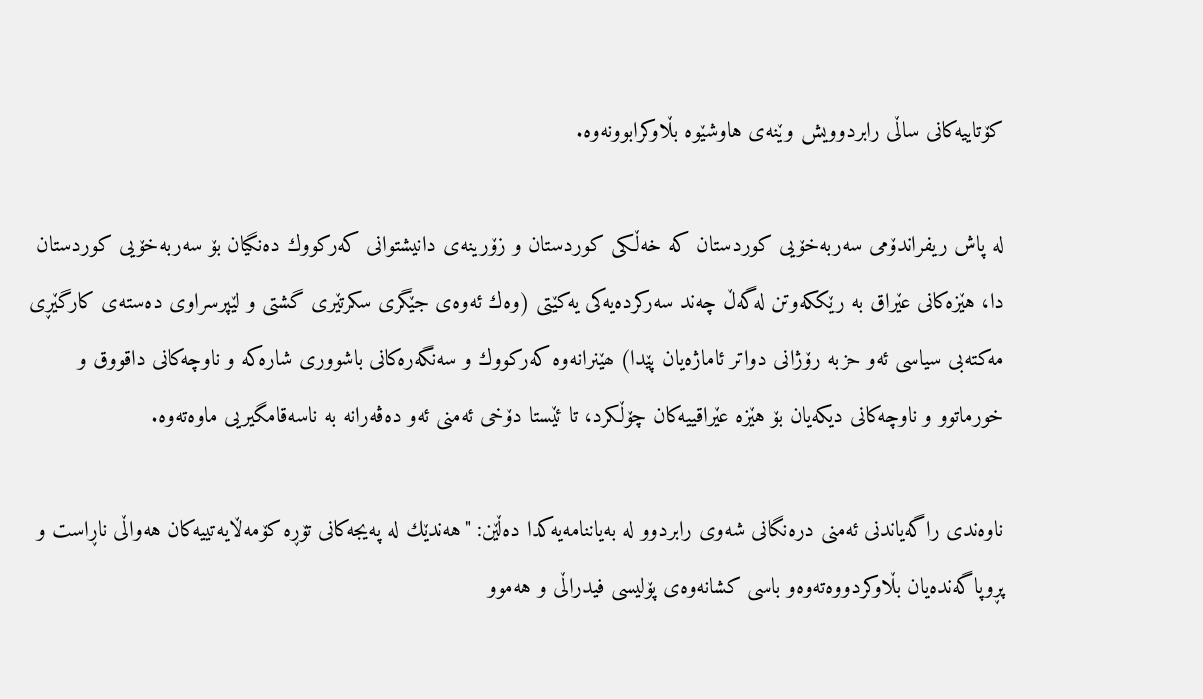كۆتاییه‌كانی ساڵی رابردوویش وێنه‌ی هاوشێوه‌ بڵاوكرابوونه‌وه‌.

له‌ پاش ریفراندۆمی سه‌ربه‌خۆیی كوردستان كه‌ خه‌ڵكی كوردستان و زۆرینه‌ی دانیشتوانی كه‌ركووك ده‌نگیان بۆ سه‌ربه‌خۆیی كوردستان دا، هێزه‌كانی عێراق به‌ رێككه‌وتن له‌گه‌ڵ چه‌ند سه‌ركرده‌یه‌كی یه‌كێتی (وه‌ك ئه‌وه‌ی جێگری سكرتێری گشتی و لێپرسراوی ده‌سته‌ی كارگێڕی مه‌كته‌بی سیاسی ئه‌و حزبه‌ رۆژانی دواتر ئاماژه‌یان پێدا) ھێنرانه‌وه‌ كه‌ركووك و سه‌نگه‌ره‌كانی باشووری شاره‌كه‌ و ناوچه‌كانی داقووق و خورماتوو و ناوچه‌كانی دیكه‌یان بۆ هێزه‌ عێراقییه‌كان چۆڵكرد، تا ئێستا دۆخی ئه‌منی ئه‌و ده‌ڤه‌رانه‌ به‌ ناسه‌قامگیریی ماوه‌ته‌وه‌.

ناوه‌ندی راگه‌یاندنی ئه‌منی دره‌نگانی شه‌وی رابردوو له‌ به‌یاننامه‌یه‌كدا ده‌ڵێن: "هه‌ندێك له‌ په‌یجه‌كانی تۆڕه‌ كۆمه‌ڵایه‌تییه‌كان هه‌واڵی ناڕاست و پڕوپاگه‌نده‌یان بڵاوكردووه‌ته‌وه‌و باسی كشانه‌وه‌ی پۆلیسی فیدراڵی و هه‌موو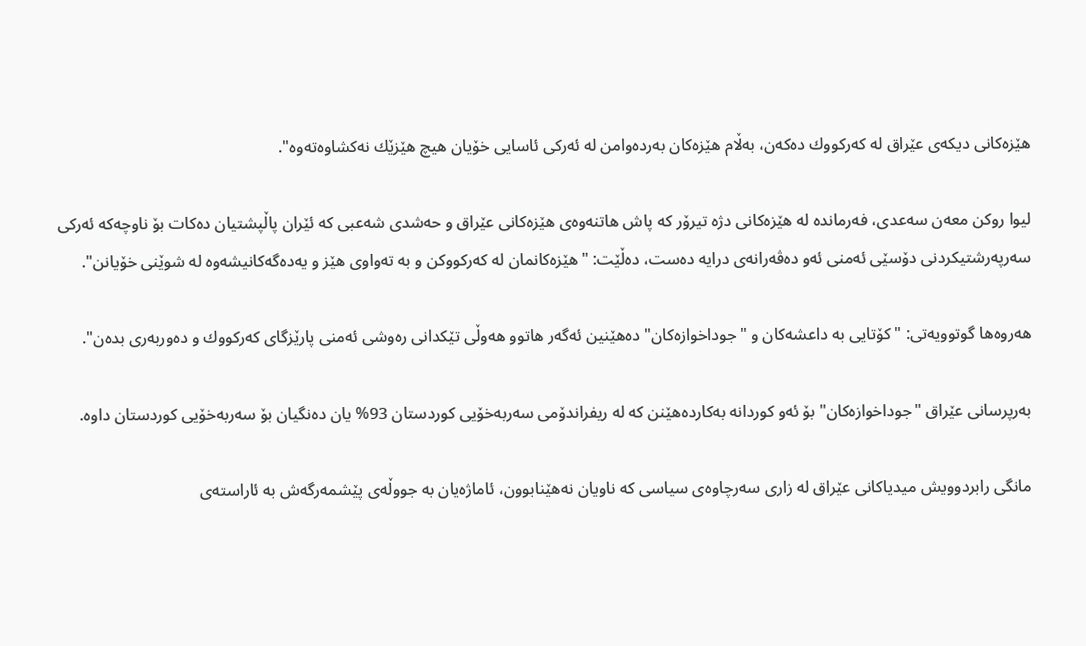هێزه‌كانی دیكه‌ی عێراق له‌ كه‌ركووك ده‌كه‌ن، به‌ڵام هێزه‌كان به‌رده‌وامن له‌ ئه‌ركی ئاسایی خۆیان هیچ هێزێك نه‌كشاوه‌ته‌وه‌".

لیوا روكن معه‌ن سه‌عدی، فه‌رمانده‌ له‌ هێزه‌كانی دژه‌ تیرۆر كه‌ پاش هاتنه‌وه‌ی هێزه‌كانی عێراق و حه‌شدی شه‌عبی كه‌ ئێران پاڵپشتیان ده‌كات بۆ ناوچه‌كه‌ ئه‌ركی سه‌رپه‌رشتیكردنی دۆسێی ئه‌منی ئه‌و ده‌ڤه‌رانه‌ی درایه‌ ده‌ست، ده‌ڵێت: "هێزه‌كانمان له‌ كه‌ركووكن و به‌ ته‌واوی هێز و یه‌ده‌گه‌كانیشه‌وه‌ له‌ شوێنی خۆیانن".

هه‌روه‌ها گوتوویه‌تی: "كۆتایی به‌ داعشه‌كان و "جوداخوازه‌كان" ده‌هێنین ئه‌گه‌ر هاتوو هه‌وڵی تێكدانی ره‌وشی ئه‌منی پارێزگای كه‌ركووك و ده‌وربه‌ری بده‌ن".

به‌رپرسانی عێراق "جوداخوازه‌كان" بۆ ئه‌و كوردانه‌ به‌كارده‌هێنن كه‌ له‌ ریفراندۆمی سه‌ربه‌خۆیی كوردستان 93% یان ده‌نگیان بۆ سه‌ربه‌خۆیی كوردستان داوه‌.

مانگی رابردوویش میدیاكانی عێراق له‌ زاری سه‌رچاوه‌ی سیاسی كه‌ ناویان نه‌هێنابوون، ئاماژه‌یان به‌ جووڵه‌ی پێشمه‌رگه‌ش به‌ ئاراسته‌ی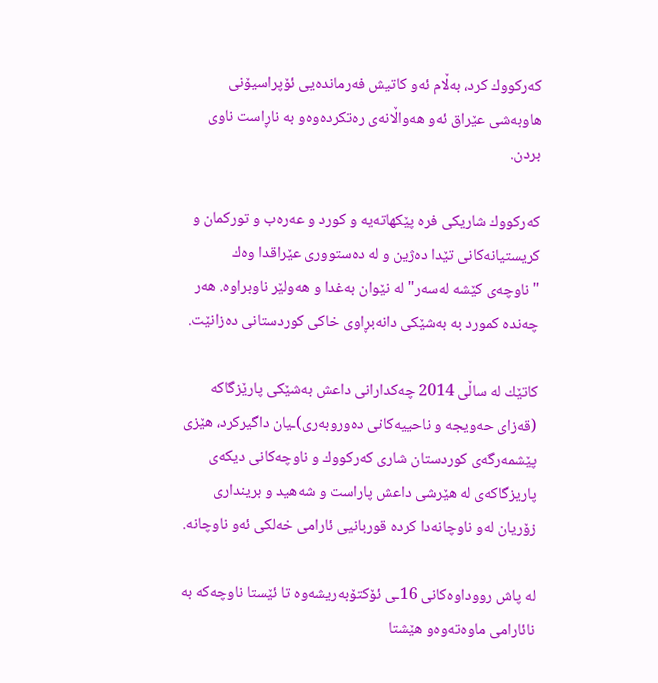كه‌ركووك كرد، به‌ڵام ئه‌و كاتیش فه‌رمانده‌یی ئۆپراسیۆنی هاوبه‌شی عێراق ئه‌و هه‌واڵانه‌ی ره‌تكرده‌وه‌و‌ به‌ ناڕاست ناوی بردن.

كه‌ركووك شاریكی فره‌ پێكهاته‌یه‌ و كورد و عه‌ره‌ب و توركمان و كریستیانه‌كانی تێدا ده‌ژین و له‌ ده‌ستووری عێراقدا وه‌ك "ناوچه‌ی كێشه‌ له‌سه‌ر" له‌ نێوان به‌غدا و هه‌ولێر ناوبراوه‌. هه‌ر چه‌نده‌ كمورد به‌ به‌شێكی دانه‌بڕاوی خاكی كوردستانی ده‌زانێت.

كاتێك له‌ ساڵی 2014 چه‌كدارانی داعش به‌شێكی پارێزگاكه‌ (قه‌زای حه‌ویجه‌ و ناحییه‌كانی ده‌وروبه‌ری)ـیان داگیركرد، هێزی پێشمه‌رگه‌ی كوردستان شاری كه‌ركووك و ناوچه‌كانی دیكه‌ی پاریزگاكه‌ی له‌ هێرشی داعش پاراست و شه‌هید و برینداری زۆریان له‌و ناوچانه‌دا كرده‌ قوربانیی ئارامی خه‌لكی ئه‌و ناوچانه‌‌.

له‌ پاش رووداوه‌كانی 16ـی ئۆكتۆبه‌ریشه‌وه‌ تا ئێستا ناوچه‌كه‌ به‌ نائارامی ماوه‌ته‌وه‌و هێشتا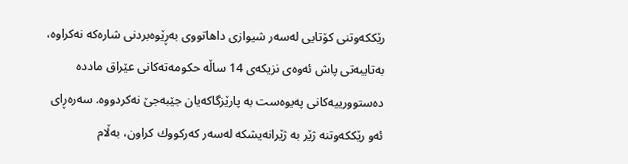رێككه‌وتنی كۆتایی له‌سه‌ر شیوازی داهاتووی به‌ڕێوه‌بردنی شاره‌كه‌ نه‌كراوه‌، به‌تایبه‌تی پاش ئه‌وه‌ی نزیكه‌ی 14 ساڵه‌ حكومه‌ته‌كانی عێراق مادده‌ ده‌ستوورییه‌كانی په‌یوه‌ست به‌ پارێزگاكه‌یان جێبه‌جێ نه‌كردووه‌. سه‌ره‌ڕای ئه‌و رێككه‌وتنه‌ ژێر به‌ ژێرانه‌یشكه‌ له‌سه‌ر كه‌ركووك كراون، به‌ڵام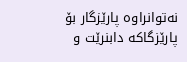نه‌توانراوه‌ پارێزگار بۆ پارێزگاكه‌ دابنرێت و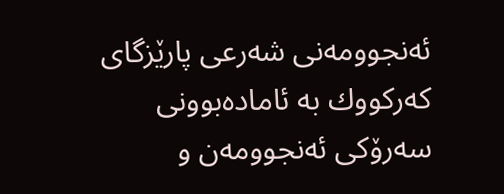ئه‌نجوومه‌نی شه‌رعی پارێزگای كه‌ركووك به‌ ئاماده‌بوونی سه‌رۆكی ئه‌نجوومه‌ن و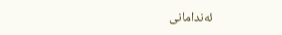ئه‌ندامانی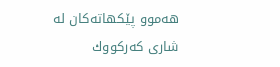هه‌موو پێكهاته‌كان له‌ شاری كه‌ركووك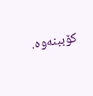كۆببنه‌وه‌.